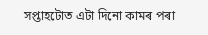সপ্তাহটোত এটা দিনো কামৰ পৰা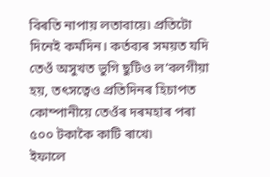বিৰতি নাপায় লতাবায়ে৷ প্ৰতিটো দিনেই কৰ্মদিন। কৰ্তব্যৰ সময়ত যদি তেওঁ অসুখত ভুগি ছুটিও ল’বলগীয়া হয়, তৎসত্বেও প্ৰতিদিনৰ হিচাপত কোম্পানীয়ে তেওঁৰ দৰমহাৰ পৰা ৫০০ টকাকৈ কাটি ৰাখে৷
ইফালে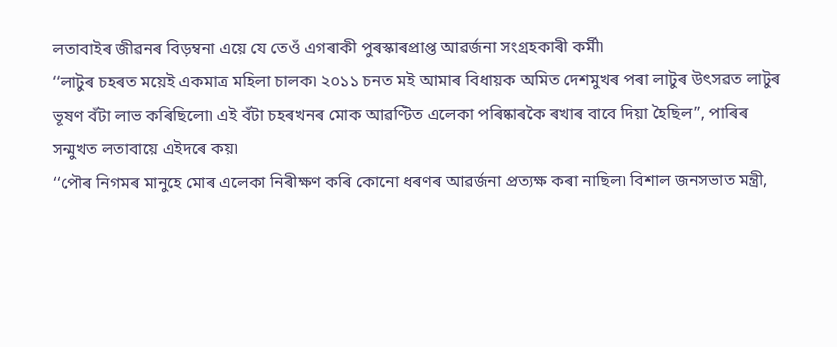লতাবাইৰ জীৱনৰ বিড়ম্বনা এয়ে যে তেওঁ এগৰাকী পুৰস্কাৰপ্ৰাপ্ত আৱৰ্জনা সংগ্ৰহকাৰী কৰ্মী৷
‘‘লাটুৰ চহৰত ময়েই একমাত্ৰ মহিলা চালক৷ ২০১১ চনত মই আমাৰ বিধায়ক অমিত দেশমুখৰ পৰা লাটুৰ উৎসৱত লাটুৰ ভূষণ বঁটা লাভ কৰিছিলো৷ এই বঁটা চহৰখনৰ মোক আৱণ্টিত এলেকা পৰিষ্কাৰকৈ ৰখাৰ বাবে দিয়া হৈছিল’’, পাৰিৰ সন্মুখত লতাবায়ে এইদৰে কয়৷
‘‘পৌৰ নিগমৰ মানুহে মোৰ এলেকা নিৰীক্ষণ কৰি কোনো ধৰণৰ আৱৰ্জনা প্ৰত্যক্ষ কৰা নাছিল৷ বিশাল জনসভাত মন্ত্ৰী,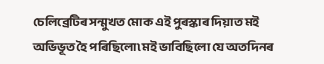চেলিব্ৰেটিৰ সন্মুখত মোক এই পুৰস্কাৰ দিয়াত মই অভিভূত হৈ পৰিছিলো৷ মই ভাবিছিলো যে অতদিনৰ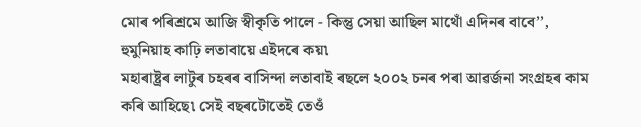মোৰ পৰিশ্ৰমে আজি স্বীকৃতি পালে - কিন্তু সেয়া আছিল মাথোঁ এদিনৰ বাবে’’, হুমুনিয়াহ কাঢ়ি লতাবায়ে এইদৰে কয়৷
মহাৰাষ্ট্ৰৰ লাটুৰ চহৰৰ বাসিন্দা লতাবাই ৰছলে ২০০২ চনৰ পৰা আৱৰ্জনা সংগ্ৰহৰ কাম কৰি আহিছে৷ সেই বছৰটোতেই তেওঁ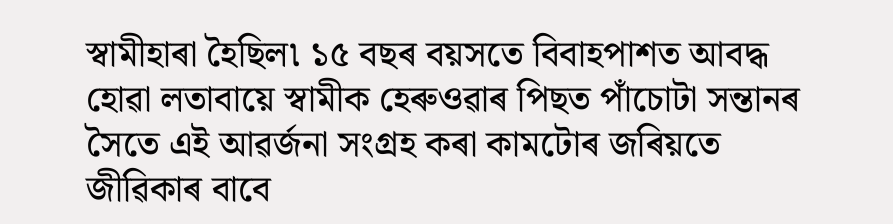স্বামীহাৰা হৈছিল৷ ১৫ বছৰ বয়সতে বিবাহপাশত আবদ্ধ হোৱা লতাবায়ে স্বামীক হেৰুওৱাৰ পিছত পাঁচোটা সন্তানৰ সৈতে এই আৱৰ্জনা সংগ্ৰহ কৰা কামটোৰ জৰিয়তে জীৱিকাৰ বাবে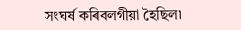সংঘৰ্ষ কৰিবলগীয়া হৈছিল৷